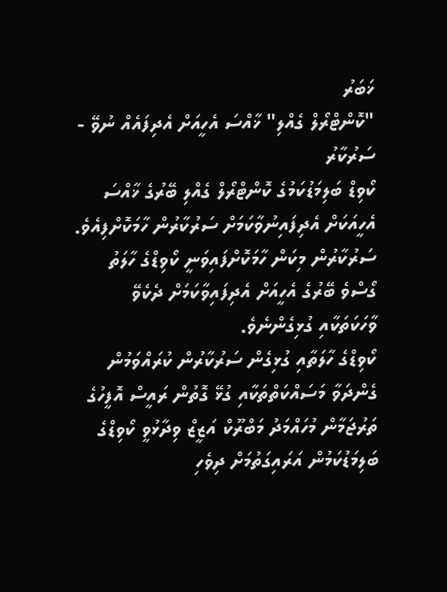ޚަބަރު
"ކޮންޓްރޯލް ގެއްލި" ޚާއްސަ އެހީއަށް އެދިފައެއް ނުވޭ - ސަރުކާރު
ކޯވިޑް ބަލިމަޑުކަމުގެ ކޮންޓްރޯލް ގެއްލި ބޭރުގެ ޚާއްސަ އެހީއަކަށް އެދިފައިނުވާކަމަށް ސަރުކާރުން ހާމަކޮށްފިއެވެ. ސަރުކާރުން މިކަން ހާމަކޮށްފައިވަނީ ކޯވިޑްގެ ހާލަތު ގޯސްވެ ބޭރުގެ އެހީއަށް އެދިފައިވާކަމަށް ދެކެވޭ ވާހަކަތަކާއި ގުޅިގެންނެވެ.
ކޯވިޑްގެ ހާލަތާއި ގުޅިގެން ސަރުކާރުން ކުރައްވަމުން ގެންދަވާ މަސައްކަތްތަކާއި ގުޅޭ ގޮތުން ރައީސް އޮފީހުގެ ތަރުޖަމާން މުހައްމަދު މަބްރޫކް އަޒީޒް ވިދާޅުވީ ކޯވިޑްގެ ބަލިމަޑުކަމުން އަރައިގަތުމަށް ދިވެހި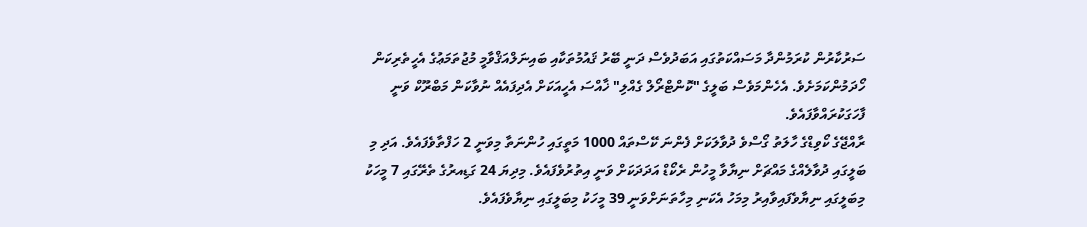ސަރުކާރުން ކުރަމުންދާ މަސައްކަތުގައި އަބަދުވެސް ދަނީ ބޭރު ޤައުމުތަކާއި ބައިނަލްއަޤްވާމީ މުޖުތަމަޢުގެ އެހީތެރިކަން ހޯދަމުންކަމަށެވެ. އެހެންމަވެސް ބަލީގެ "ކޮންޓްރޯލް ގެއްލި" ޚާއްސަ އެހީއަކަށް އެދިފައެއް ނުވާކަން މަބްރޫކް ވަނީ ފާހަގަކުރައްވާފައެވެ.
ރާއްޖޭގެ ކޯވިޑްގެ ހާލަތު ގޯސްވެ ދުވާލަކަށް ފެންނަ ކޭސްތައް 1000 މަތީގައި ހުންނަތާ މިވަނީ 2 ހަފްތާވެފައެވެ. އަދި މި ބަލީގައި ދުވާލެއްގެ މައްޗަށް ނިޔާވާ މީހުން ރެކޯޑް އަދަދަކަށް ވަނީ އިތުރުވެފައެވެ. މިދިޔަ 24 ގަޑިއރުގެ ތެރޭގައި 7 މީހަކު މިބަލީގައި ނިޔާވެފައިވާއިރު މިމަހު އެކަނި މިހާތަނަށްވަނީ 39 މީހަކު މިބަލީގައި ނިޔާވެފައެވެ.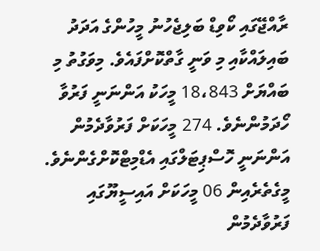ރާއްޖޭގައި ކޯވިޑް ބަލިޖެހުނު މީހުންގެ އަދަދު ބައިލައްކާއި މި ވަނީ ގާތްކޮށްފައެވެ. މިވަގުތު މި ބައްޔަށް 18،843 މީހަކު އަންނަނީ ފަރުވާ ހޯދަމުންނެވެ. 274 މީހަކަށް ފަރުވާދެމުން އަންނަނީ ހޮސްޕިޓަލްގައި އެޑްމިޓްކޮށްގެންނެވެ. މީގެތެރެއިން 06 މީހަކަށް އައިސީޔޫގައި ފަރުވާދެމުން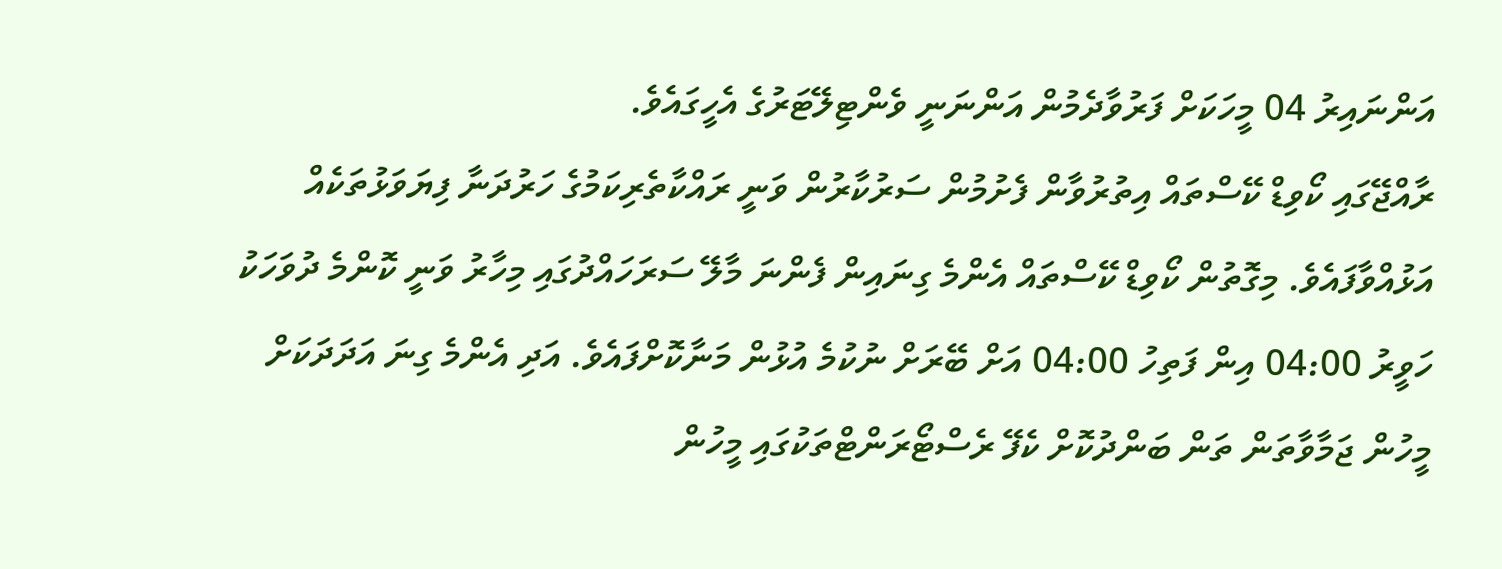އަންނައިރު 04 މީހަކަށް ފަރުވާދެމުން އަންނަނީ ވެންޓިލޭޓަރުގެ އެހީގައެވެ.
ރާއްޖޭގައި ކޯވިޑް ކޭސްތައް އިތުރުވާން ފެށުމުން ސަރުކާރުން ވަނީ ރައްކާތެރިކަމުގެ ހަރުދަނާ ފިޔަވަޅުތަކެއް އަޅުއްވާފައެވެ. މިގޮތުން ކޯވިޑް ކޭސްތައް އެންމެ ގިނައިން ފެންނަ މާލޭ ސަރަހައްދުގައި މިހާރު ވަނީ ކޮންމެ ދުވަހަކު ހަވީރު 04:00 އިން ފަތިހު 04:00 އަށް ބޭރަށް ނުކުމެ އުޅުން މަނާކޮށްފައެވެ. އަދި އެންމެ ގިނަ އަދަދަކަށް މީހުން ޖަމާވާތަން ތަން ބަންދުކޮށް ކެފޭ ރެސްޓޯރަންޓްތަކުގައި މީހުން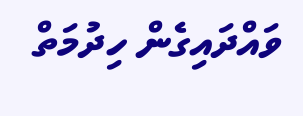ވައްދައިގެން ހިދުމަތް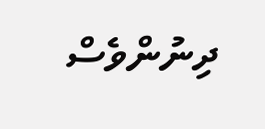ދިނުންވެސް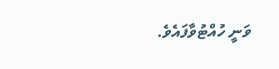ވަނީ ހުއްޓުވާފައެވެ.